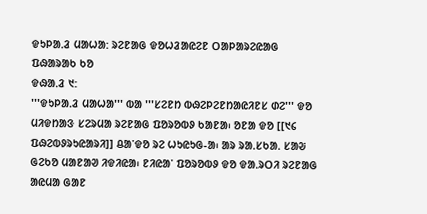ᱫᱩᱞᱟᱹᱲ ᱢᱟᱦᱟ: ᱨᱮᱱᱟᱜ ᱫᱚᱦᱲᱟᱭᱮᱱ ᱛᱟᱞᱟᱨᱮᱭᱟᱜ ᱯᱷᱟᱨᱟᱠ ᱠᱚ
ᱫᱷᱟᱹᱲ ᱑:
'''ᱫᱩᱞᱟᱹᱲ ᱢᱟᱦᱟ''' ᱵᱟ '''ᱥᱮᱱᱴ ᱵᱷᱮᱞᱮᱱᱴᱟᱭᱤᱱᱥ ᱰᱮ''' ᱫᱚ ᱢᱤᱫᱴᱟᱝ ᱥᱮᱨᱢᱟ ᱨᱮᱱᱟᱜ ᱯᱚᱨᱚᱵᱽ ᱠᱟᱱᱟ᱾ ᱚᱱᱟ ᱫᱚ [[᱑᱔ ᱯᱷᱮᱵᱽᱨᱩᱭᱟᱨᱤ]] ᱪᱟᱸᱫᱚ ᱨᱮ ᱦᱩᱭᱩᱜ-ᱟ᱾ ᱟᱨ ᱨᱟᱹᱥᱠᱟᱹ ᱥᱟᱶ ᱜᱮᱠᱚ ᱢᱟᱱᱟᱣ ᱤᱫᱤᱭᱟ᱾ ᱱᱤᱭᱟᱸ ᱯᱚᱨᱚᱵᱽ ᱫᱚ ᱫᱟᱹᱨᱛᱤ ᱨᱮᱱᱟᱜ ᱟᱭᱢᱟ ᱜᱟᱱ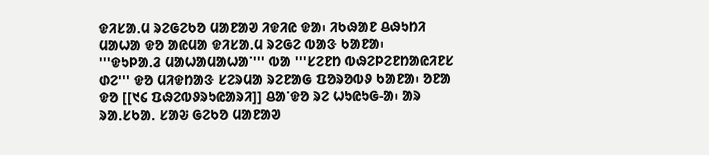ᱫᱤᱥᱟᱹᱢ ᱨᱮᱜᱮᱠᱚ ᱢᱟᱱᱟᱣ ᱤᱫᱤᱭ ᱫᱟ᱾ ᱤᱠᱷᱟᱱ ᱪᱷᱩᱴᱤ ᱢᱟᱦᱟ ᱫᱚ ᱟᱭᱢᱟ ᱫᱤᱥᱟᱹᱢ ᱨᱮᱜᱮ ᱵᱟᱝ ᱠᱟᱱᱟ᱾
'''ᱫᱩᱞᱟᱹᱲ ᱢᱟᱦᱟᱢᱟᱦᱟᱸ''' ᱵᱟ '''ᱥᱮᱱᱴ ᱵᱷᱮᱞᱮᱱᱴᱟᱭᱤᱱᱥ ᱰᱮ''' ᱫᱚ ᱢᱤᱫᱴᱟᱝ ᱥᱮᱨᱢᱟ ᱨᱮᱱᱟᱜ ᱯᱚᱨᱚᱵᱽ ᱠᱟᱱᱟ᱾ ᱚᱱᱟ ᱫᱚ [[᱑᱔ ᱯᱷᱮᱵᱽᱨᱩᱭᱟᱨᱤ]] ᱪᱟᱸᱫᱚ ᱨᱮ ᱦᱩᱭᱩᱜ-ᱟ᱾ ᱟᱨ ᱨᱟᱹᱥᱠᱟᱹ ᱥᱟᱶ ᱜᱮᱠᱚ ᱢᱟᱱᱟᱣ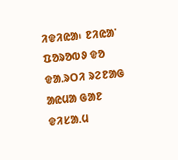ᱤᱫᱤᱭᱟ᱾ ᱱᱤᱭᱟᱸ ᱯᱚᱨᱚᱵᱽ ᱫᱚ ᱫᱟᱹᱨᱛᱤ ᱨᱮᱱᱟᱜ ᱟᱭᱢᱟ ᱜᱟᱱ ᱫᱤᱥᱟᱹᱢ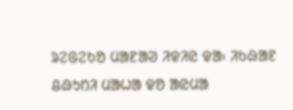ᱨᱮᱜᱮᱠᱚ ᱢᱟᱱᱟᱣ ᱤᱫᱤᱭ ᱫᱟ᱾ ᱤᱠᱷᱟᱱ ᱪᱷᱩᱴᱤ ᱢᱟᱦᱟ ᱫᱚ ᱟᱭᱢᱟ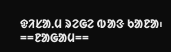ᱫᱤᱥᱟᱹᱢ ᱨᱮᱜᱮ ᱵᱟᱝ ᱠᱟᱱᱟ᱾
==ᱱᱟᱜᱟᱢ==